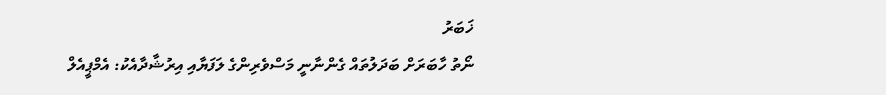ޚަބަރު
ނޯތު ހާބަރަށް ބަދަލުތައް ގެންނާނީ މަސްވެރިންގެ ލަފަޔާއި އިރުޝާދާއެކު: އެމްޕީއެލް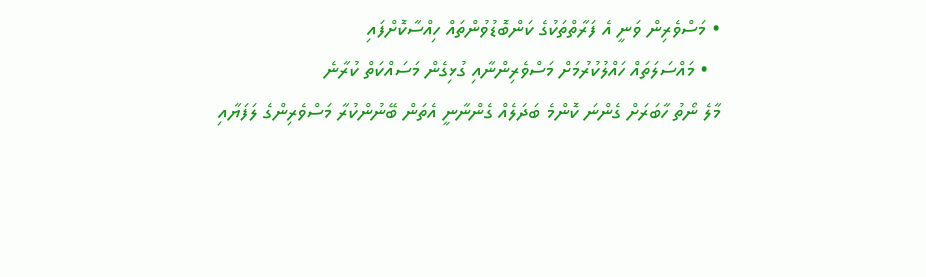• މަސްވެރިން ވަނީ އެ ފަރާތްތަކުގެ ކަންބޮޑުވުންތައް ހިއްސާކޮށްފައި
  • މައްސަލަތައް ހައްލުކުރުމަށް މަސްވެރިންނާއި ގުޅިގެން މަސައްކަތް ކުރާނެ
މާލެ ނޯތު ހާބަރަށް ގެންނަ ކޮންމެ ބަދަލެއް ގެންނާނީ އެތަން ބޭނުންކުރާ މަސްވެރިންގެ ލަފަޔާއި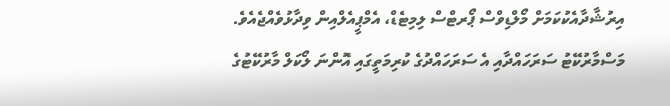އިރުޝާދާއެކުކަމަށް މޯލްޑިވްސް ޕޯރޓްސް ލިމިޓެޑް، އެމްޕީއެލްއިން ވިދާޅުވެއްޖެއެވެ.
މަސްމާރުކޭޓު ސަރަހައްދާއި އެ ސަރަހައްދުގެ ކުރިމަތީގައި އޮންނަ ލޯކަލް މާރުކޭޓުގެ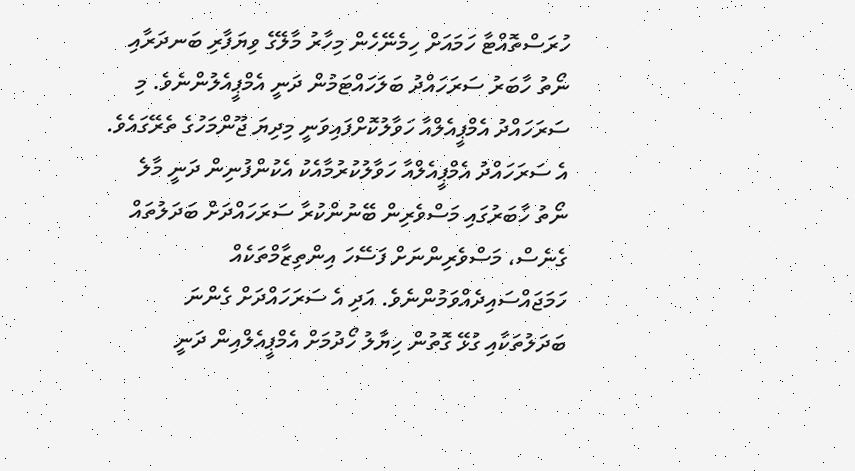ހުރަސްތޮއްޓާ ހަމައަށް ހިމެނޭހެން މިހާރު މާލޭގެ ވިޔަފާރި ބަނދަރާއި ނޯތު ހާބަރު ސަރަހައްދު ބަލަހައްޓަމުން ދަނީ އެމްޕީއެލުންނެވެ. މި ސަރަހައްދު އެމްޕީއެލްއާ ހަވާލުކޮށްފައިވަނީ މިދިޔަ ޖޫންމަހުގެ ތެރޭގައެވެ.
އެ ސަރަހައްދު އެމްޕީއެލްއާ ހަވާލުކުރުމާއެކު އެކުންފުނިން ދަނީ މާލެ ނޯތު ހާބަރުގައި މަސްވެރިން ބޭނުންކުރާ ސަރަހައްދަށް ބަދަލުތައް ގެނެސް، މަސްވެރިންނަށް ފަސޭހަ އިންތިޒާމްތަކެއް ހަމަޖައްސައިދެއްވަމުންނެވެ. އަދި އެ ސަރަހައްދަށް ގެންނަ ބަދަލުތަކާއި ގުޅޭ ގޮތުން ހިޔާލު ހޯދުމަށް އެމްޕީއެލްއިން ދަނީ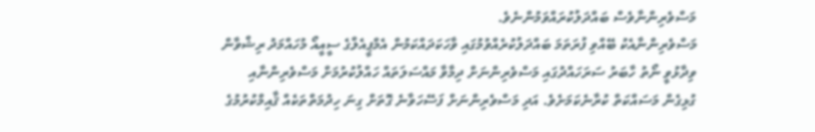މަސްވެރިންނާވެސް ބައްދަލުކުރައްވަމުންނެވެ.
މަސްވެރިންނާއެކު ބޭއްވި ފުރަތަމަ ބައްދަލުކުރެއްވުމުގައި ވާހަކަދައްކަމުން އެމްޕީއެލްގެ ސީއީއޯ މުހައްމަދު ރިޝްވާން ވިދާޅުވީ ނޯތު ހާބަރު ސަރަހައްދުގައި މަސްވެރިންނަށް ދިމާވާ މައްސަލަތައް ހައްލުކުރުމަށް މަސްވެރިންނާއި ގުޅިގެން މަސައްކަތް ކުރާނެކަމަށެވެ. އަދި މަސްވެރިންނަށް ފަސޭހަވާނެ ގޮތަށް ގިނަ ހިދުމަތްތަކެއް ޤާއިމްކުރުމުގެ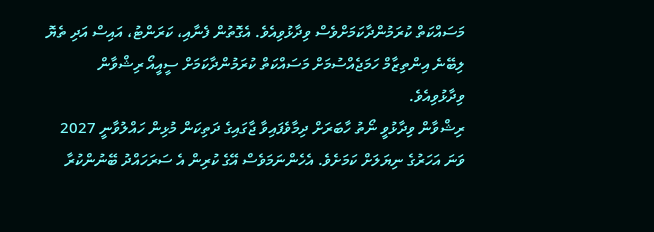މަސައްކަތް ކުރަމުންދާކަމަށްވެސް ވިދާޅުވިއެވެ. އެގޮތުން ފެނާއި، ކަރަންޓު، އައިސް އަދި ތެޔޮ ލިބޭނެ އިންތިޒާމް ހަމަޖެއްސުމަށް މަސައްކަތް ކުރަމުންދާކަމަށް ސީއީއޯ ރިޝްވާން ވިދާޅުވިއެވެ.
ރިޝްވާން ވިދާޅުވީ ނޯތު ހާބަރަށް ދިމާވެފައިވާ ޖާގައިގެ ދަތިކަން މުޅިން ހައްލުވާނީ 2027 ވަނަ އަހަރުގެ ނިޔަލަށް ކަމަށެވެ. އެހެންނަމަވެސް އޭގެ ކުރިން އެ ސަރަހައްދު ބޭނުންކުރާ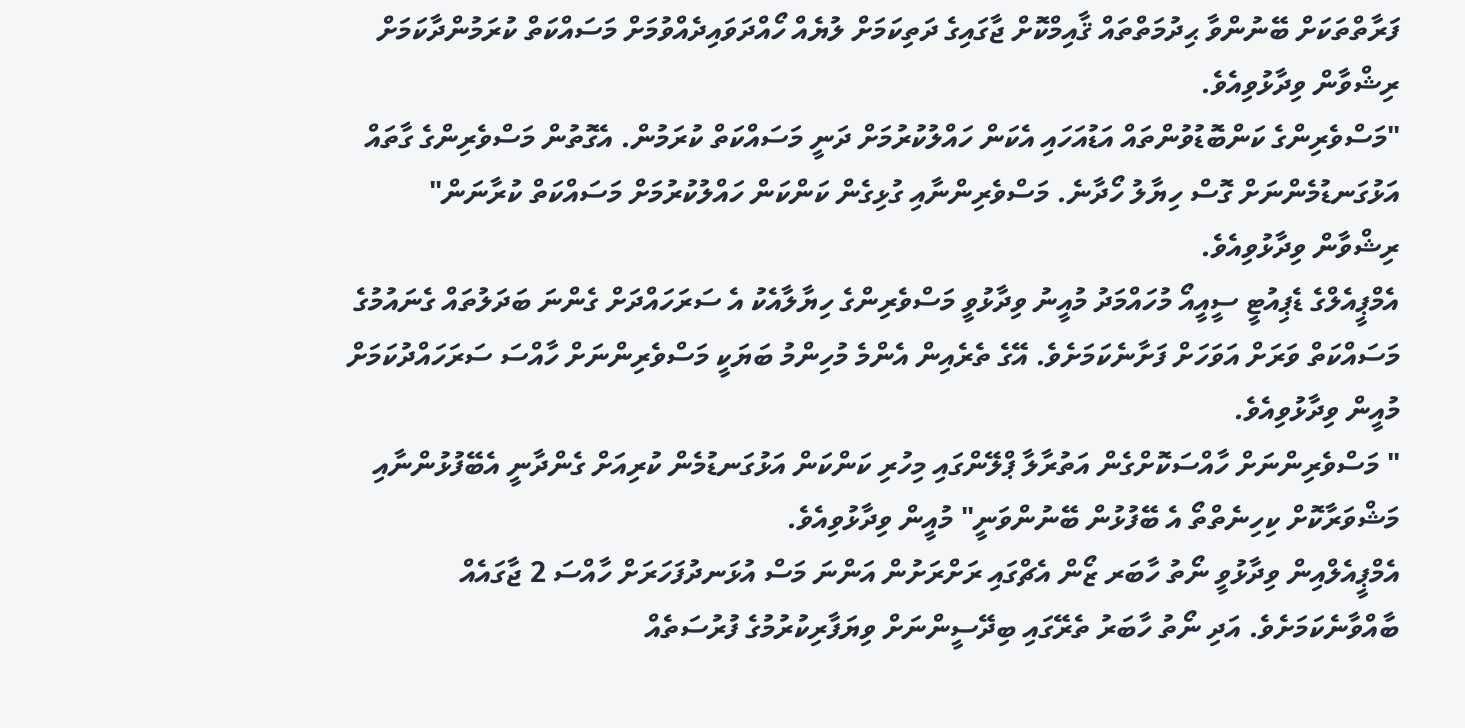ފަރާތްތަކަށް ބޭނުންވާ ޙިދުމަތްތައް ޤާއިމްކޮށް ޖާގައިގެ ދަތިކަމަށް ލުޔެއް ހޯއްދަވައިދެއްވުމަށް މަސައްކަތް ކުރަމުންދާކަމަށް ރިޝްވާން ވިދާޅުވިއެވެ.
"މަސްވެރިންގެ ކަންބޮޑުވުންތައް އަޑުއަހައި އެކަން ހައްލުކުރުމަށް ދަނީ މަސައްކަތް ކުރަމުން. އެގޮތުން މަސްވެރިންގެ ގާތައް އަޅުގަނޑުމެންނަށް ގޮސް ހިޔާލު ހޯދާނެ. މަސްވެރިންނާއި ގުޅިގެން ކަންކަން ހައްލުކުރުމަށް މަސައްކަތް ކުރާނަން" ރިޝްވާން ވިދާޅުވިއެވެ.
އެމްޕީއެލްގެ ޑެޕިއުޓީ ސީއީއޯ މުހައްމަދު މުއީނު ވިދާޅުވީ މަސްވެރިންގެ ހިޔާލާއެކު އެ ސަރަހައްދަށް ގެންނަ ބަދަލުތައް ގެނައުމުގެ މަސައްކަތް ވަރަށް އަވަހަށް ފަށާނެކަމަށެވެ. އޭގެ ތެރެއިން އެންމެ މުހިންމު ބަޔަކީ މަސްވެރިންނަށް ހާއްސަ ސަރަހައްދުކަމަށް މުއީން ވިދާޅުވިއެވެ.
" މަސްވެރިންނަށް ހާއްސަކޮށްގެން އަތުރާލާ ޕްލޭންގައި މިހުރި ކަންކަން އަޅުގަނޑުމެން ކުރިއަށް ގެންދާނީ އެބޭފުޅުންނާއި މަޝްވަރާކޮށް ކިހިނެތްތޯ އެ ބޭފުޅުން ބޭނުންވަނީ" މުއީން ވިދާޅުވިއެވެ.
އެމްޕީއެލްއިން ވިދާޅުވީ ނޯތު ހާބަރ ޒޯން އެޗްގައި ރަށްރަށުން އަންނަ މަސް އުޅަނދުފަހަރަށް ހާއްސަ 2 ޖާގައެއް ބާއްވާނެކަމަށެވެ. އަދި ނޯތު ހާބަރު ތެރޭގައި ބިދޭސީންނަށް ވިޔަފާރިކުރުމުގެ ފުރުސަތެއް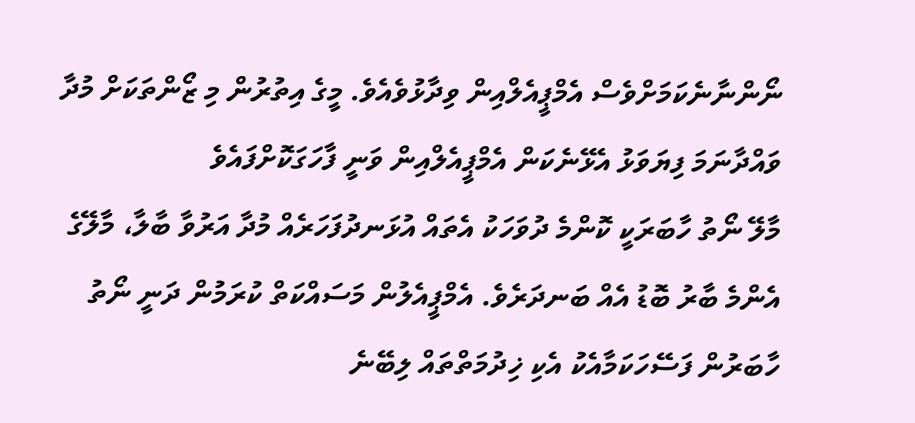ނޯންނާނެކަމަށްވެސް އެމްޕީއެލްއިން ވިދާޅުވެއެވެ. މީގެ އިތުރުން މި ޒޯންތަކަށް މުދާ ވައްދާނަމަ ފިޔަވަޅު އެޅޭނެކަން އެމްޕީއެލްއިން ވަނީ ފާހަގަކޮށްފައެވެ
މާލޭ ނޯތު ހާބަރަކީ ކޮންމެ ދުވަހަކު އެތައް އުޅަނދުފަހަރެއް މުދާ އަރުވާ ބާލާ، މާލޭގެ އެންމެ ބާރު ބޮޑު އެއް ބަނދަރެވެ. އެމްޕީއެލުން މަސައްކަތް ކުރަމުން ދަނީ ނޯތު ހާބަރުން ފަސޭހަކަމާއެކު އެކި ޚިދުމަތްތައް ލިބޭނެ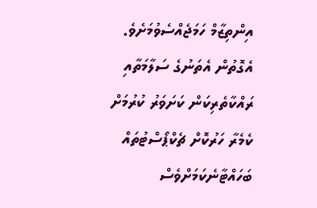އިންތިޒާމް ހަމަޖެއްސެވުމަށެވެ. އެގޮތުން އެތަނުގެ ސަލާމަތާއި ރައްކާތެރިކަން ކަށަވަރު ކުރުމަށް ކެމެރާ ހަރުކޮށް ޗެކްޕޯސްޓުތައް ބަހައްޓާނެކަމަށްވެސް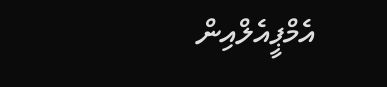އެމްޕީއެލްއިން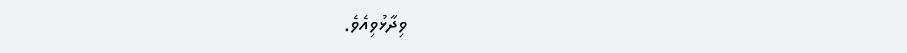ވިދާޅުވިއެވެ.